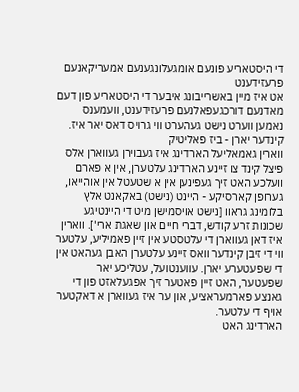די היסטאריע פונעם אומגעלונגענעם אמעריקאנעם פרעזידענט
אט איז מיין באשרייבונג איבער די היסטאריע פון דעם מאדנעם דורכגעפאלנעם פרעזידענט, וועמענס נאמען ווערט נישט געהערט ווי גרויס דאס יאר איז.
קינדער יארן - ביז פאליטיק
ווארין גאמאליעל הארדינג איז געבוירן געווארן אלס פיצל קינד צו זיינע הארדינג עלטערן, אין א פארם וועלכע האט זיך געפינען אין א שטעטל אין אוהייאו, גערופן קארסיקע - היינט (נישט) באקאנט אלץ בלומינג גראוו [נישט אויסמישן מיט די היינטיגע שכונות זרע קודש, דברי חיים און שאגת ארי']. ווארין איז דאן געווארן די עלטסטע אין זיין פאמיליע, עלטער ווי די זיבן קינדער וואס זיינע עלטערן האבן געהאט אין די שפעטערע יארן. עווענטועל, עטליכע יאר שפעטער, האט זיין פאטער זיך אפגעלאזט פון די גאנצע פארמעראציע, און ער איז געווארן א דאקטער אויף די עלטער.
הארדינג האט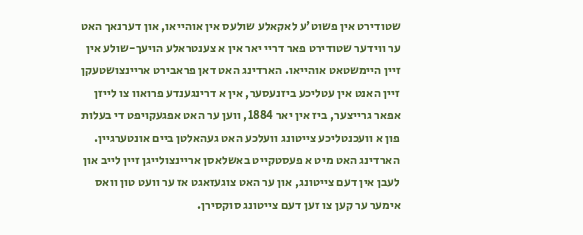שטודירט אין פשוט'ע לאקאלע שולעס אין אוהייאו, און דערנאך האט ער ווידער שטודירט פאר דריי יאר אין א צענטראלע הויעך-שולע אין זיין היימשטאט אוהייאו. הארדינג האט דאן פראבירט אריינצושטעקן זיין האנט אין עטליכע ביזנעסער, אין א דרינגענדע פרואוו צו לייזן אפאר גרייצער, ביז אין יאר 1884, ווען ער האט אפגעקויפט די בעלות פון א וועכנטליכע צייטונג וועלכע האט געהאלטן ביים אונטערגיין. הארדינג האט מיט א פעסטקייט באשלאסן אריינצולייגן זיין לייב און לעבן אין דעם צייטונג, און ער האט צוגעזאגט אז ער וועט טון וואס אימער ער קען צו זען דעם צייטונג סוקסירן.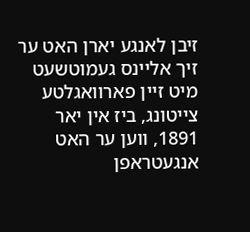זיבן לאנגע יארן האט ער זיך אליינס געמוטשעט מיט זיין פארוואגלטע צייטונג, ביז אין יאר 1891, ווען ער האט אנגעטראפן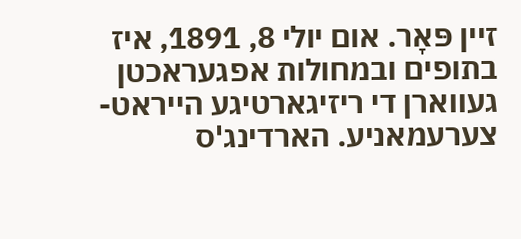זיין פּאָר. אום יולי 8, 1891, איז בתופים ובמחולות אפגעראכטן געווארן די ריזיגארטיגע הייראט-צערעמאניע. הארדינג'ס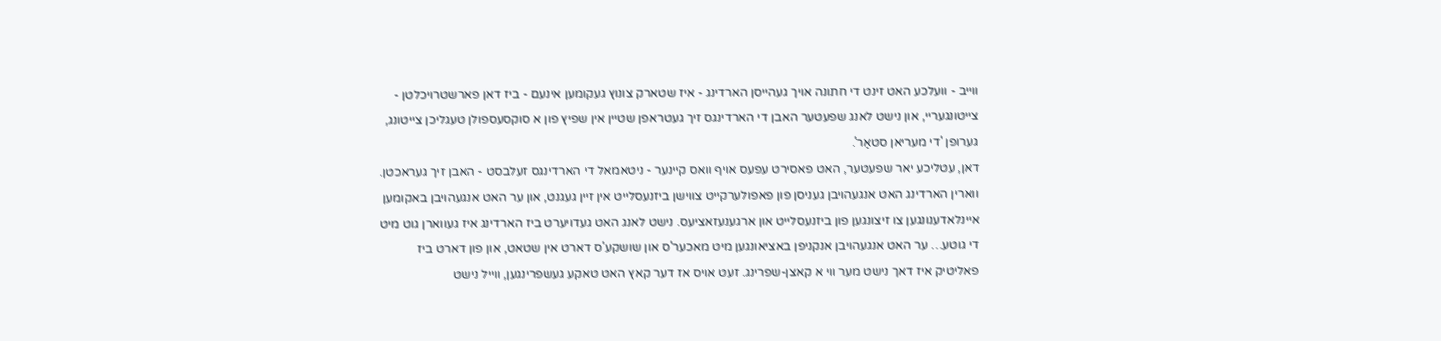ווייב - וועלכע האט זינט די חתונה אויך געהייסן הארדינג - איז שטארק צונוץ געקומען אינעם - ביז דאן פארשטרויכלטן - צייטונגעריי, און נישט לאנג שפעטער האבן די הארדינגס זיך געטראפן שטיין אין שפיץ פון א סוקסעספולן טעגליכן צייטונג, גערופן 'די מעריאן סטאַר'.
דאן, עטליכע יאר שפעטער, האט פאסירט עפעס אויף וואס קיינער - ניטאמאל די הארדינגס זעלבסט - האבן זיך געראכטן. ווארין הארדינג האט אנגעהויבן געניסן פון פאפולערקייט צווישן ביזנעסלייט אין זיין געגנט, און ער האט אנגעהויבן באקומען איינלאדענונגען צו זיצונגען פון ביזנעסלייט און ארגענעזאציעס. נישט לאנג האט געדויערט ביז הארדינג איז געווארן גוט מיט די גוטע… ער האט אנגעהויבן אנקניפן באציאונגען מיט מאכער'ס און שושקע'ס דארט אין שטאט, און פון דארט ביז פאליטיק איז דאך נישט מער ווי א קאצן-שפרינג. זעט אויס אז דער קאץ האט טאקע געשפרינגען, ווייל נישט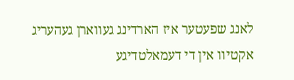לאנג שפעטער איז הארדינג געווארן געהעריג אקטיוו אין די דעמאלטדיגע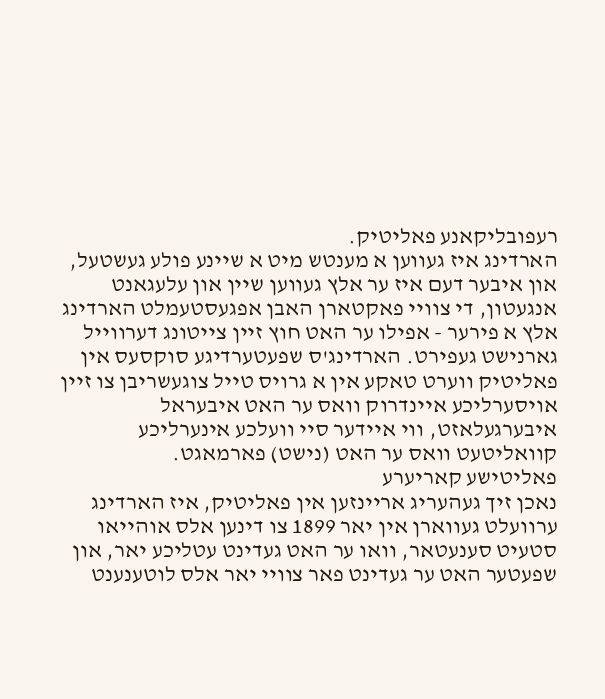רעפובליקאנע פאליטיק.
הארדינג איז געווען א מענטש מיט א שיינע פולע געשטעל, און איבער דעם איז ער אלץ געווען שיין און עלעגאנט אנגעטון, די צוויי פאקטארן האבן אפגעסטעמלט הארדינג אלץ א פירער - אפילו ער האט חוץ זיין צייטונג דערווייל גארנישט געפירט. הארדינג'ס שפעטערדיגע סוקסעס אין פאליטיק ווערט טאקע אין א גרויס טייל צוגעשריבן צו זיין אויסערליכע איינדרוק וואס ער האט איבעראל איבערגעלאזט, ווי איידער סיי וועלכע אינערליכע קוואליטעט וואס ער האט (נישט) פארמאגט.
פאליטישע קאריערע
נאכן זיך געהעריג אריינזען אין פאליטיק, איז הארדינג ערוועלט געווארן אין יאר 1899 צו דינען אלס אוהייאו סטעיט סענעטאר, וואו ער האט געדינט עטליכע יאר, און שפעטער האט ער געדינט פאר צוויי יאר אלס לוטענענט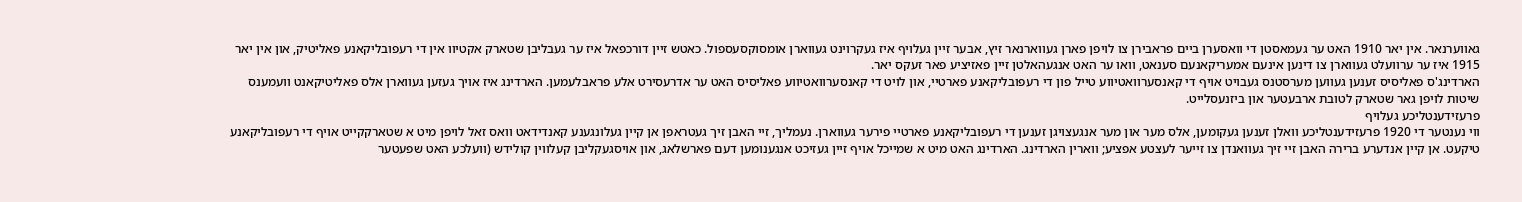גאווערנאר. אין יאר 1910 האט ער געמאסטן די וואסערן ביים פראבירן צו לויפן פארן געווארנאר זיץ, אבער זיין געלויף איז געקרוינט געווארן אומסוקסעספול. כאטש זיין דורכפאל איז ער געבליבן שטארק אקטיוו אין די רעפובליקאנע פאליטיק, און אין יאר 1915 איז ער ערוועלט געווארן צו דינען אינעם אמעריקאנעם סענאט, וואו ער האט אנגעהאלטן זיין פאזיציע פאר זעקס יאר.
הארדינג'ס פאליסיס זענען געווען מערסטנס געבויט אויף די קאנסערוואטיווע טייל פון די רעפובליקאנע פארטיי, און לויט די קאנסערוואטיווע פאליסיס האט ער אדרעסירט אלע פראבלעמען. הארדינג איז אויך געזען געווארן אלס פאליטיקאנט וועמענס שיטות לויפן גאר שטארק לטובת ארבעטער און ביזנעסלייט.
פרעזידענטליכע געלויף
ווי נענטער די 1920 פרעזידענטליכע וואלן זענען געקומען, אלס מער און מער אנגעצויגן זענען די רעפובליקאנע פארטיי פירער געווארן. נעמליך, זיי האבן זיך געטראפן אן קיין געלונגענע קאנדידאט וואס זאל לויפן מיט א שטארקקייט אויף די רעפובליקאנע טיקעט. אן קיין אנדערע ברירה האבן זיי זיך געוואנדן צו זייער לעצטע אפציע; ווארין הארדינג. הארדינג האט מיט א שמייכל אויף זיין געזיכט אנגענומען דעם פארשלאג, און אויסגעקליבן קעלווין קולידש (וועלכע האט שפעטער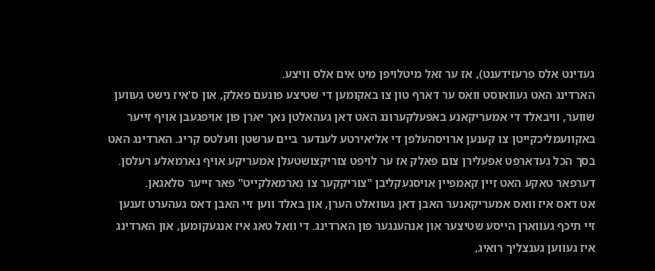געדינט אלס פרעזידענט), אז ער זאל מיטלויפן מיט אים אלס וויצע.
הארדינג האט געוואוסט וואס ער דארף טון צו באקומען די שטיצע פונעם פאלק, און ס'איז נישט געווען שווער, וויבאלד די אמעריקאנע באפעלקערונג האט דאן געהאלטן נאך יארן פון אויפגעבן אויף זייער באקוועמליכקייטן צו קענען ארויסהעלפן די אליאירטע לענדער ביים ערשטן וועלטס קריג. הארדינג האט בסך הכל געדארפט אפעלירן צום פאלק אז ער לויפט צוריקצושטעלן אמעריקע אויף נארמאלע רעלסן. דערפאר טאקע האט זיין קאמפיין אויסגעקליבן "צוריקקער צו נארמאלקייט" פאר זייער סלאגאן.
אט דאס איז וואס אמעריקאנער האבן דאן געוואלט הערן, און באלד ווען זיי האבן דאס געהערט זענען זיי תיכף געווארן הייסע שטיצער און אנהענגער פון הארדינג. די וואל טאג איז אנגעקומען, און הארדינג איז געווען גענצליך רואיג,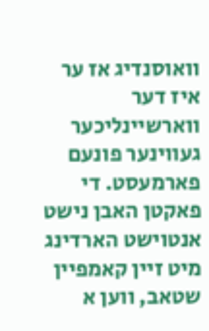וואוסנדיג אז ער איז דער ווארשיינליכער געווינער פונעם פארמעסט. די פאקטן האבן נישט אנטוישט הארדינג מיט זיין קאמפיין שטאב, ווען א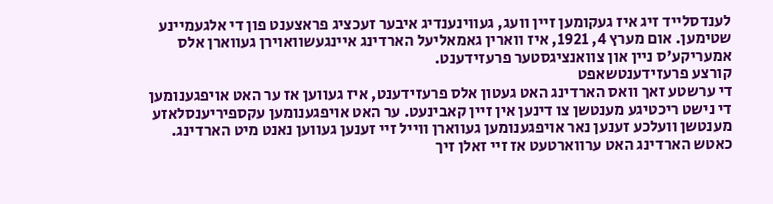לענדסלייד זיג איז געקומען זיין וועג, געווינענדיג איבער זעכציג פראצענט פון די אלגעמיינע שטימען. אום מערץ 4, 1921, איז ווארין גאמאליעל הארדינג איינגעשוואוירן געווארן אלס אמעריקע'ס ניין און צוואנציגסטער פרעזידענט.
קורצע פרעזידענטשאפט
די ערשטע זאך וואס הארדינג האט געטון אלס פרעזידענט, איז געווען אז ער האט אויפגענומען די נישט ריכטיגע מענטשן צו דינען אין זיין קאבינעט. ער האט אויפגענומען עקספיריענסלאזע מענטשן וועלכע זענען נאר אויפגענומען געווארן ווייל זיי זענען געווען נאנט מיט הארדינג. כאטש הארדינג האט ערווארטעט אז זיי זאלן זיך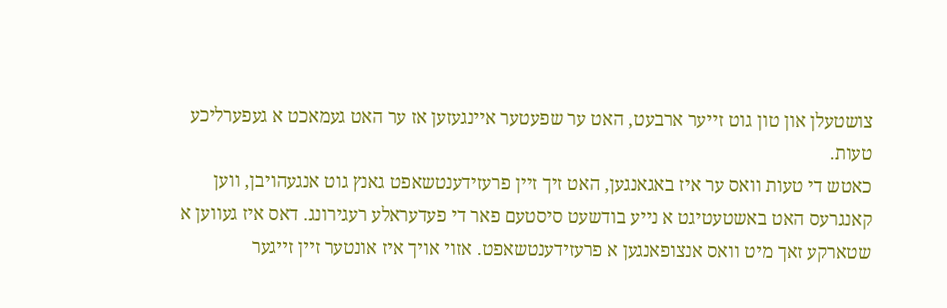צושטעלן און טון גוט זייער ארבעט, האט ער שפעטער איינגעזען אז ער האט געמאכט א געפערליכע טעות.
כאטש די טעות וואס ער איז באגאנגען, האט זיך זיין פרעזידענטשאפט גאנץ גוט אנגעהויבן, ווען קאנגרעס האט באשטעטיגט א נייע בודשעט סיסטעם פאר די פעדעראלע רעגירונג. דאס איז געווען א שטארקע זאך מיט וואס אנצופאנגען א פרעזידענטשאפט. אזוי אויך איז אונטער זיין זייגער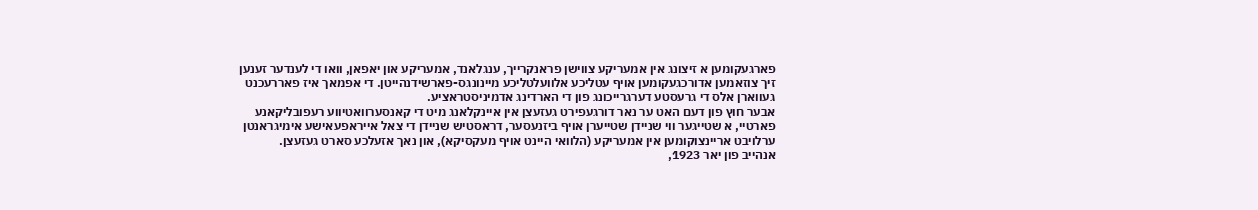פארגעקומען א זיצונג אין אמעריקע צווישן פראנקרייך, ענגלאנד, אמעריקע און יאפאן, וואו די לענדער זענען זיך צוזאמען אדורכגעקומען אויף עטליכע אלוועלטליכע מיינונגס-פארשידנהייטן. די אפמאך איז פאררעכנט געווארן אלס די גרעסטע דערגרייכונג פון די הארדינג אדמיניסטראציע.
אבער חוץ פון דעם האט ער נאר דורגעפירט געזעצן אין איינקלאנג מיט די קאנסערוואטיווע רעפובליקאנע פארטיי, א שטייגער ווי שניידן שטייערן אויף ביזנעסער, דראסטיש שניידן די צאל אייראפעאישע אימיגראנטן ערלויבט אריינצוקומען אין אמעריקע (הלוואי היינט אויף מעקסיקא), און נאך אזעלכע סארט געזעצן.
אנהייב פון יאר 1923,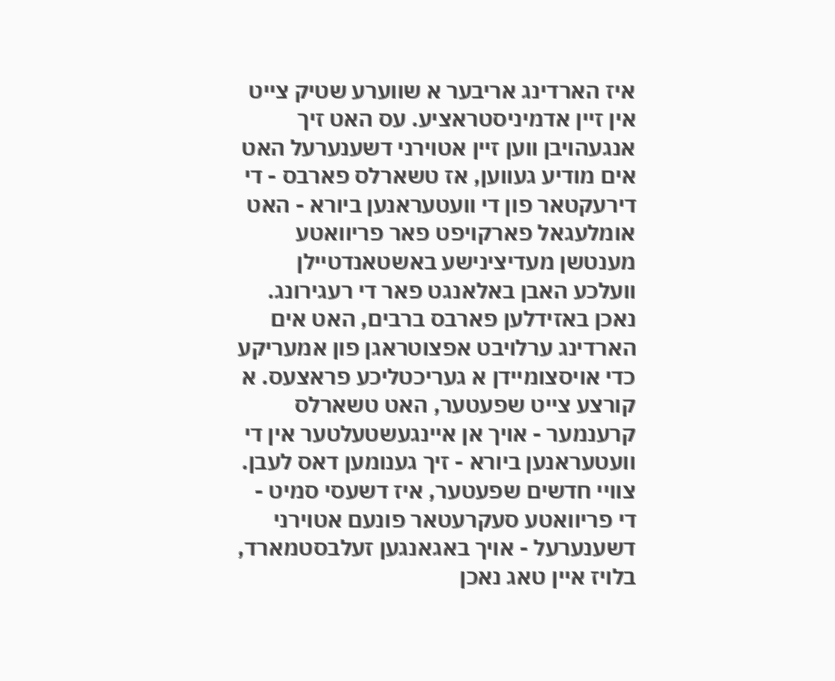איז הארדינג אריבער א שווערע שטיק צייט אין זיין אדמיניסטראציע. עס האט זיך אנגעהויבן ווען זיין אטוירני דשענערעל האט אים מודיע געווען, אז טשארלס פארבס - די דירעקטאר פון די וועטעראנען ביורא - האט אומלעגאל פארקויפט פאר פריוואטע מענטשן מעדיצינישע באשטאנדטיילן וועלכע האבן באלאנגט פאר די רעגירונג. נאכן באזידלען פארבס ברבים, האט אים הארדינג ערלויבט אפצוטראגן פון אמעריקע כדי אויסצומיידן א געריכטליכע פראצעס. א קורצע צייט שפעטער, האט טשארלס קרענמער - אויך אן איינגעשטעלטער אין די וועטעראנען ביורא - זיך גענומען דאס לעבן. צוויי חדשים שפעטער, איז דשעסי סמיט - די פריוואטע סעקרעטאר פונעם אטוירני דשענערעל - אויך באגאנגען זעלבסטמארד, בלויז איין טאג נאכן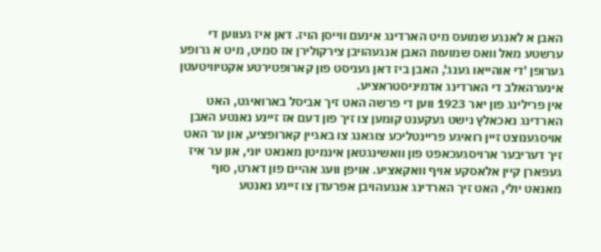האבן א לאנגע שמועס מיט הארדינג אינעם ווייסן הויז. דאן איז געווען די ערשטע מאל וואס שמועות האבן אנגעהויבן צירקולירן אז סמיט, מיט א גרופע גערופן 'די אוהייאו גענג', האבן ביז דאן געניסט פון קארופטירטע אקטיוויטעטן אינערהאלב די הארדינג אדמיניסטראציע.
אין פרילינג פון יאר 1923 ווען די פרשה האט זיך אביסל בארואיגט, האט הארדינג נאכאלץ נישט געקענט קומען צו זיך פון דעם אז זיינע נאנטע האבן אויסגענוצט זיין רואיגע פריינטליכע צוגאנג צו באגיין קארופציע, און ער האט זיך דעריבער ארויסגעכאפט פון וואשינגטאן אינמיטן מאנאט יוני, און ער איז געפארן קיין אלאסקע אויף וואקאציע. אויפן וועג אהיים פון דארט, סוף מאנאט יולי, האט זיך הארדינג אנגעהויבן אפרעדן צו זיינע נאנטע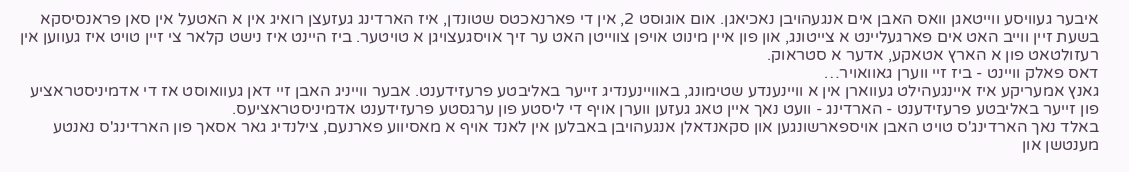איבער געוויסע ווייטאגן וואס האבן אים אנגעהויבן נאכיאגן. אום אוגוסט 2, אין די פארנאכטס שטונדן, איז הארדינג געזעצן רואיג אין א האטעל אין סאן פראנסיסקא בשעת זיין ווייב האט אים פארגעליינט א צייטונג, און פון איין מינוט אויפן צווייטן האט ער זיך אויסגעצויגן א טויטער. ביז היינט איז נישט קלאר צי זיין טויט איז געווען אין רעזולטאט פון א הארץ אטאקע, אדער א סטראוק.
דאס פאלק וויינט - ביז זיי ווערן גאוואויר…
גאנץ אמעריקע איז איינגעהילט געווארן אין א וויינענדע שטימונג, באוויינענדיג זייער באליבטע פרעזידענט. אבער ווייניג האבן זיי דאן געוואוסט אז די אדמיניסטראציע פון זייער באליבטע פרעזידענט - הארדינג - וועט נאך איין טאג געזען ווערן אויף די ליסטע פון ערגסטע פרעזידענט אדמיניסטראציעס.
באלד נאך הארדינג'ס טויט האבן אויספארשונגען און סקאנדאלן אנגעהויבן באבלען אין לאנד אויף א מאסיווע פארנעם, צילנדיג גאר אסאך פון הארדינג'ס נאנטע מענטשן און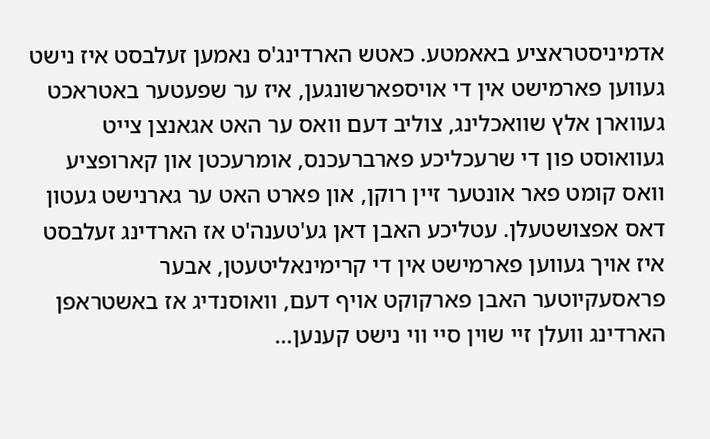אדמיניסטראציע באאמטע. כאטש הארדינג'ס נאמען זעלבסט איז נישט געווען פארמישט אין די אויספארשונגען, איז ער שפעטער באטראכט געווארן אלץ שוואכלינג, צוליב דעם וואס ער האט אגאנצן צייט געוואוסט פון די שרעכליכע פארברעכנס, אומרעכטן און קארופציע וואס קומט פאר אונטער זיין רוקן, און פארט האט ער גארנישט געטון דאס אפצושטעלן. עטליכע האבן דאן גע'טענה'ט אז הארדינג זעלבסט איז אויך געווען פארמישט אין די קרימינאליטעטן, אבער פראסעקיוטער האבן פארקוקט אויף דעם, וואוסנדיג אז באשטראפן הארדינג וועלן זיי שוין סיי ווי נישט קענען…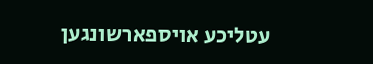עטליכע אויספארשונגען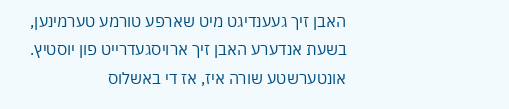האבן זיך געענדיגט מיט שארפע טורמע טערמינען, בשעת אנדערע האבן זיך ארויסגעדרייט פון יוסטיץ. אונטערשטע שורה איז, אז די באשלוס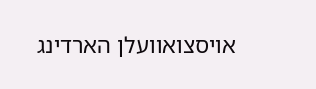אויסצואוועלן הארדינג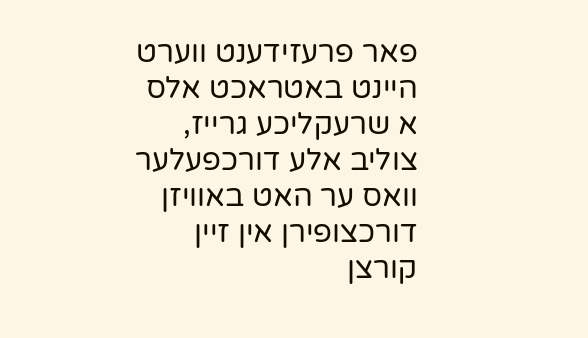פאר פרעזידענט ווערט היינט באטראכט אלס א שרעקליכע גרייז, צוליב אלע דורכפעלער וואס ער האט באוויזן דורכצופירן אין זיין קורצן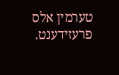טערמין אלס פרעזידענט.